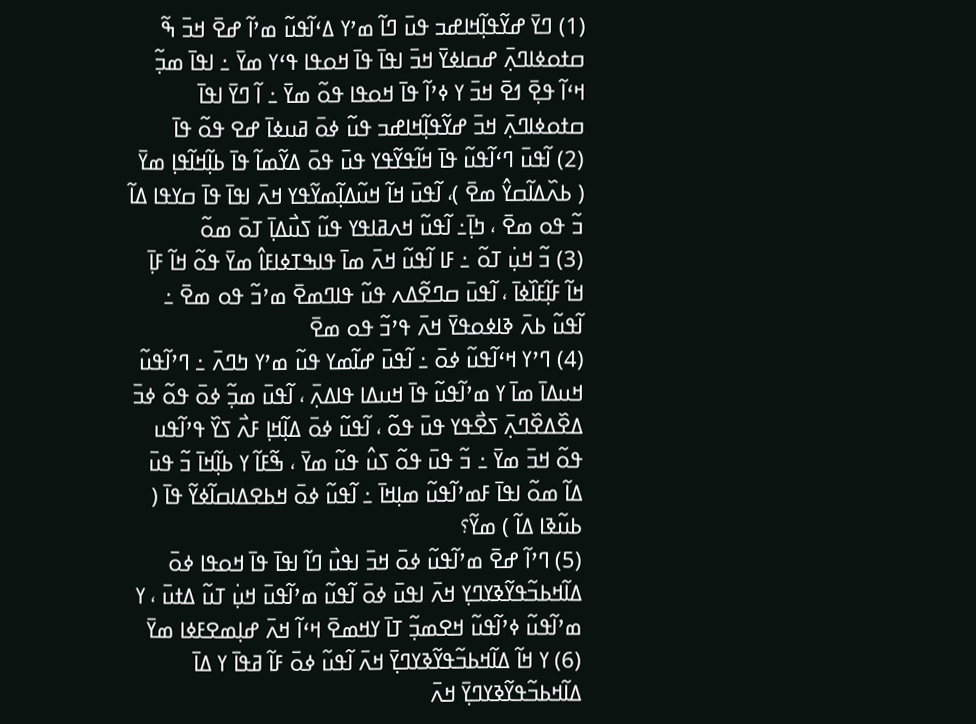(1) ߣߌ߫ ߝߌ߬ߟߊ߲߬ߞߊߝߏ ߟߎ߫ ߣߊ߬ ߘߴߌ ߡߵߊ߬ߟߎ߬ ߘߴߊ߬ ߝߐ߫ ߞߏ߫ ߒ߬ ߛߙߋߦߊߣߍ߲߫ ߝߛߊߦߌ߫ ߞߏ߫ ߊߟߊ߫ ߟߊ߫ ߞߋߟߊ ߟߵߌ ߘߌ߫ ߸ ߊߟߊ߫ ߘߏ߲߬ ߞߵߊ߬ ߟߐ߲߫ ߗߐ߫ ߞߏ߫ ߌ ߦߴߊ߬ ߟߊ߫ ߞߋߟߊ ߟߋ߬ ߘߌ߫ ߸ ߊ߬ ߣߌ߫ ߊߟߊ߫ ߛߙߋߦߊߣߍ߲߫ ߞߏ߫ ߝߌ߬ߟߊ߲߬ߞߊߝߏ ߟߎ߬ ߦߋ߫ ߥߎߦߊ߫ ߝߐ ߟߋ߬ ߟߊ߫
(2) ߊ߬ߟߎ߫ ߣߵߊ߬ߟߎ߬ ߟߊ߫ ߞߊ߬ߟߌ߬ߟߌ ߟߎ߫ ߟߋ߫ ߡߌ߬ߘߊ߬ ߟߊ߫ ߕߊ߲߬ߞߊ߬ߟߊ߲ ߘߌ߫ ( ߕߍ߰ߡߊ߬ߛߌ߮ ߘߐ߫ )، ߊ߬ߟߎ߫ ߞߊ߬ ߞߎ߬ߡߊ߲߬ߘߌ߬ߟߌ ߞߍ߫ ߊߟߊ߫ ߟߊ߫ ߛߌߟߊ ߡߊ߬ ߏ߬ ߟߋ ߘߐ߫ ، ߤߊ߲߫߸ ߊ߬ߟߎ߬ ߞߍߥߊߟߌ ߟߎ߬ ߖߎ߯ߡߊ߲߫ ߠߋ߫ ߘߋ߬
(3) ߏ߬ ߞߎ߲߭ ߠߋ߬ ߸ ߓߊ ߊ߬ߟߎ߬ ߞߍ߫ ߘߊ߫ ߟߊߒߠߦߊߓߊ߮ ߘߌ߫ ߟߋ߬ ߞߊ߬ ߓߊ߲߫ ߞߊ߬ ߓߊ߲߬ߓߊ߰ߦߊ߫ ، ߊ߬ߟߎ߫ ߛߣߐ߬ߡߍ ߟߎ߬ ߟߊߣߘߐ߫ ߘߴߏ߬ ߟߋ ߘߐ߫ ߸ ߊ߬ߟߎ߬ ߕߍ߫ ߢߊߦߋߟߌ߫ ߞߍ߫ ߟߴߏ߬ ߟߋ ߘߐ߫
(4) ߣߴߌ ߞߵߊ߬ߟߎ߬ ߦߋ߫ ߸ ߊ߬ߟߎ߫ ߝߊ߬ߘߌ ߟߎ߬ ߘߴߌ ߤߣߍ߫ ߸ ߣߴߊ߬ߟߎ߬ ߞߎߡߊ߫ ߘߊ߫ ߌ ߘߴߊ߬ߟߎ߬ ߟߊ߫ ߞߎߡߊ ߟߊߡߍ߲߫ ، ߊ߬ߟߎ߫ ߘߏ߲߬ ߦߋ߫ ߟߋ߬ ߦߏ߫ ߡߐ߰ߡߐ߰ߣߍ߲߫ ߖߐ߯ߟߌ ߟߎ߫ ߟߋ߬ ، ߊ߬ߟߎ߬ ߦߋ߫ ߡߊ߲߬ߞߊ߲ ߓߍ߯ ߖߌ߰ ߟߴߊ߬ߟߎ ߟߋ߬ ߞߏ߫ ߘߌ߫ ߸ ߏ߬ ߟߎ߫ ߟߋ߬ ߖߎ߮ ߟߎ߬ ߘߌ߫ ، ߒ߬ߓߊ߬ ߌ ߕߊ߲߬ߞߊ߫ ߏ߬ ߟߎ߫ ߡߊ߬ ߘߋ߬ ߊߟߊ߫ ߓߘߴߊ߬ߟߎ߬ ߘߊ߲ߞߊ߫ ߸ ߊ߬ߟߎ߬ ߦߋ߫ ߞߕߐߡߊߛߊ߬ߦߌ߬ ߟߊ߫ ( ߕߎ߬ߢߊ ߡߊ߬ ) ߘߌ߬؟
(5) ߣߴߊ߬ ߝߐ߫ ߘߴߊ߬ߟߎ߬ ߦߋ߫ ߞߏ߫ ߊߟߎ߯ ߣߊ߬ ߊߟߊ߫ ߟߊ߫ ߞߋߟߊ ߦߋ߫ ߡߊ߬ߞߕߏ߬ߟߌ߬ߢߌߣߌ߲ ߞߍ߫ ߊߟߎ߫ ߦߋ߫ ߊ߬ߟߎ߬ ߘߴߊ߬ߟߎ߫ ߞߎ߲߭ ߠߎ߬ ߡߙߎ߫ ، ߌ ߘߴߊ߬ߟߎ߬ ߦߴߊ߬ߟߎ߬ ߞߐߘߏ߲߬ ߠߊ߫ ߌߞߘߐ߫ ߞߵߊ߬ ߞߍ߫ ߝߊ߲ߘߐߓߦߊ ߘߌ߫
(6) ߌ ߞߊ߬ ߡߊ߬ߞߕߏ߬ߟߌ߬ߢߌߣߌ߲߫ ߞߍ߫ ߊ߬ߟߎ߬ ߦߋ߫ ߓߊ߬ ߥߟߊ߫ ߌ ߡߊ߫ ߡߊ߬ߞߕߏ߬ߟߌ߬ߢߌߣߌ߲߫ ߞߍ߫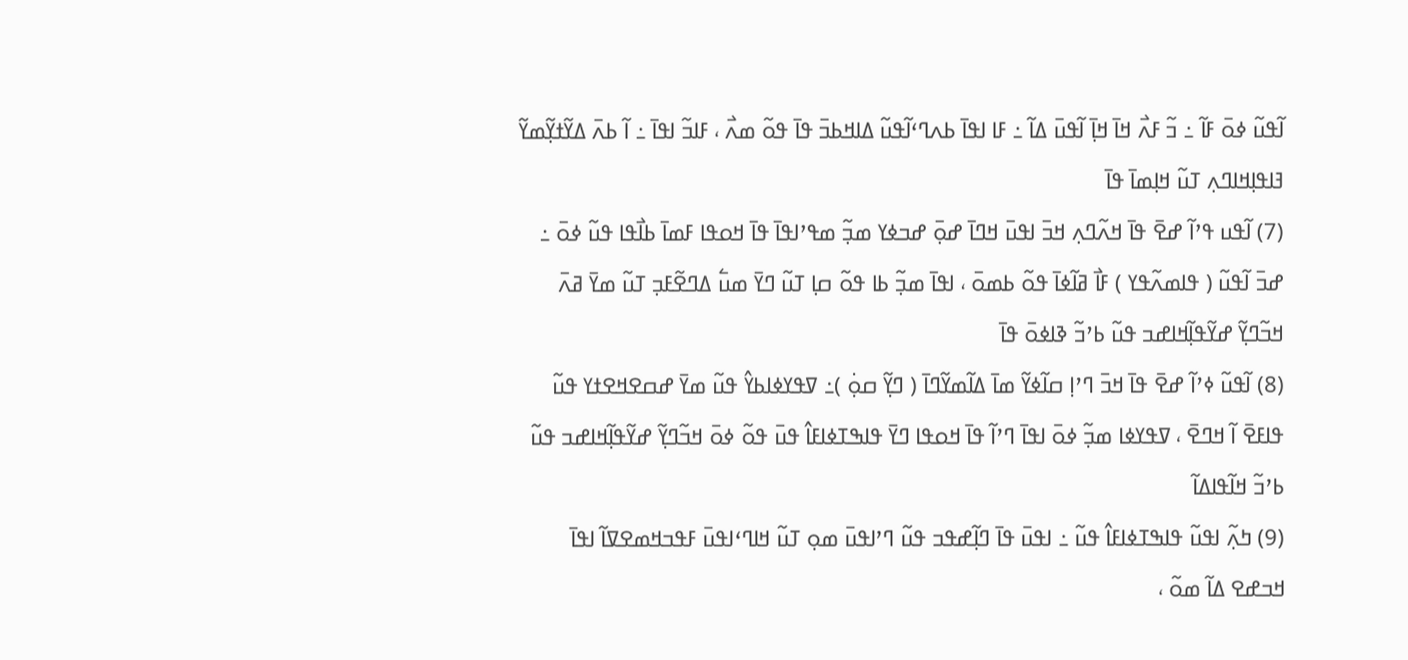ߊ߬ߟߎ߬ ߦߋ߫ ߓߊ߬ ߸ ߏ߬ ߓߍ߯ ߞߊ߫ ߞߊ߲߫ ߊ߬ߟߎ߫ ߡߊ߬ ߸ ߓߊ ߊߟߊ߫ ߕߍߣߵߊ߬ߟߎ߬ ߡߊߞߕߏ߫ ߟߊ߫ ߟߋ߬ ߘߍ߯ ، ߓߊߏ߬ ߊߟߊ߫ ߸ ߊ߬ ߕߍ߫ ߡߌ߬ߙߌ߲߬ߘߌ߬ ߔߊߟߊ߲ߞߊߣߍ߲ ߠߎ߬ ߞߊ߲ߘߊ߫ ߟߊ߫
(7) ߊ߬ߟߎ ߟߴߊ߬ ߝߐ߫ ߟߊ߫ ߞߍ߬ߣߍ߲ ߞߏ߫ ߊߟߎ߫ ߞߣߊ߫ ߝߋ߲߫ ߝߏߦߌ ߘߏ߲߬ ߘߟߴߊߟߊ߫ ߟߊ߫ ߞߋߟߊ ߓߘߊ߫ ߕߊ߯ߟߊ ߟߎ߬ ߦߋ߫ ߸ ߝߏ߫ ߊ߬ߟߎ߬ ( ߟߊߘߍ߬ߟߌ ) ߓߊ߯ ߥߊ߬ߦߊ߫ ߟߋ߬ ߕߘߋ߫ ، ߊߟߊ߫ ߘߏ߲߬ ߕߊ ߟߋ߬ ߛߊ߲ ߠߎ߬ ߣߌ߫ ߘߎ߱ ߡߣߐ߬ߓߏ߲ ߠߎ߬ ߘߌ߫ ߥߍ߫ ߞߏ߬ߣߌ߲߬ ߝߌ߬ߟߊ߲߬ߞߊߝߏ ߟߎ߬ ߕߴߏ߬ ߢߊߦߋ߫ ߟߊ߫
(8) ߊ߬ߟߎ߬ ߦߴߊ߬ ߝߐ߫ ߟߊ߫ ߞߏ߫ ߣߴߊ߲ ߛߊ߬ߦߌ߬ ߘߊ߫ ߡߊ߬ߘߌ߬ߣߊ߫ ( ߣߌ߲߬ ߛߋ߲߭ )߸ ߜߟߌߦߊߕߌ߮ ߟߎ߬ ߘߌ߫ ߝߛߐߞߐߙߌ ߟߎ߬ ߟߊߓߐ߫ ߊ߬ ߞߣߐ߫ ، ߜߟߌߦߊ ߘߏ߲߬ ߦߋ߫ ߊߟߊ߫ ߣߴߊ߬ ߟߊ߫ ߞߋߟߊ ߣߌ߫ ߟߊߒߠߦߊߓߊ߮ ߟߎ߫ ߟߋ߬ ߦߋ߫ ߞߏ߬ߣߌ߲߬ ߝߌ߬ߟߊ߲߬ߞߊߝߏ ߟߎ߬ ߕߴߏ߬ ߞߊ߬ߟߊߡߊ߬
(9) ߤߍ߲߬ ߊߟߎ߬ ߟߊߒߠߦߊߓߊ߮ ߟߎ߬ ߸ ߊߟߎ߫ ߟߊ߫ ߣߊ߲߬ߝߟߏ ߟߎ߬ ߣߴߊߟߎ߫ ߘߋ߲ ߠߎ߬ ߞߊߣߵߊߟߎ߫ ߓߟߏߞߘߐߜߊ߬ ߊߟߊ߫ ߞߏߝߐ ߡߊ߬ ߘߋ߬ ،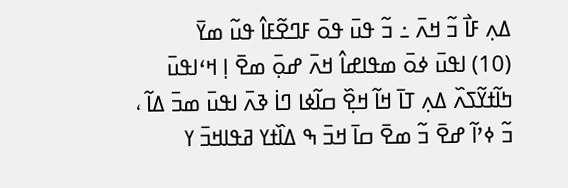ߡߍ߲ ߓߊ߯ ߏ߬ ߞߍ߫ ߸ ߏ߬ ߟߎ߫ ߟߋ߫ ߓߣߐ߬ߓߊ߮ ߟߎ߬ ߘߌ߫
(10) ߊߟߎ߫ ߦߋ߫ ߘߟߊߝߊ߮ ߞߍ߫ ߝߋ߲߫ ߘߐ߫ ߊ߲ ߞߵߊߟߎ߫ ߤߊ߬ߙߌ߬ߖߍ߰ ߡߍ߲ ߠߊ߫ ߞߊ߬ ߞߐ߲߰ ߛߊ߬ߦߊ ߣߊ߭ ߢߍ߫ ߊߟߎ߫ ߘߏ߫ ߡߊ߬ ، ߏ߬ ߦߴߊ߬ ߝߐ߫ ߏ߬ ߘߐ߫ ߛߊ߫ ߞߏ߫ ߒ ߡߊ߰ߙߌ ߥߟߊߞߏ߫ ߌ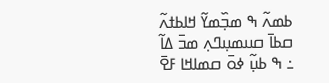ߕߘߍ߬ ߒ ߘߏ߲߰ߘߌ߬ ߞߊߕߙߍ߬ ߛߕߊ߫ ߛߎߘߎ߲ߣߍ߲ ߘߏ߫ ߡߊ߬ ߸ ߒ ߕߎ߲߬ ߦߋ߫ ߛߘߊߞߊ ߓߐ߫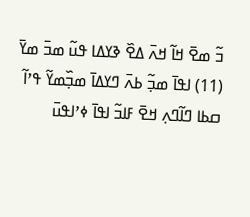ߏ߬ ߘߐ߫ ߞߊ߬ ߞߍ߫ ߡߐ߰ ߢߌߡߊ ߟߎ߬ ߘߏ߫ ߘߌ߫
(11) ߊߟߊ߫ ߘߏ߲߬ ߕߍ߫ ߣߌߡߊ߫ ߘߏ߲߰ߘߌ߬ ߟߴߊ߬ ߛߕߊ ߣߊ߬ߣߍ߲ ߞߐ߫ ߓߊߏ߬ ߊߟߊ߫ ߦߴߊߟߎ߫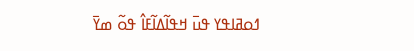ߗߋߥߊߟߌ ߟߎ߫ ߞߟߊ߬ߡߊ߬ߓߊ߮ ߟߋ߬ ߘߌ߫